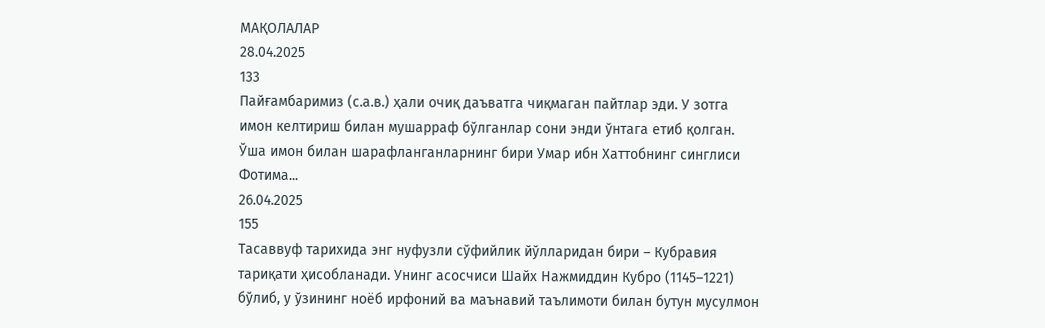МАҚОЛАЛАР
28.04.2025
133
Пайғамбаримиз (с.а.в.) ҳали очиқ даъватга чиқмаган пайтлар эди. У зотга имон келтириш билан мушарраф бўлганлар сони энди ўнтага етиб қолган. Ўша имон билан шарафланганларнинг бири Умар ибн Хаттобнинг синглиси Фотима...
26.04.2025
155
Тасаввуф тарихида энг нуфузли сўфийлик йўлларидан бири – Кубравия тариқати ҳисобланади. Унинг асосчиси Шайх Нажмиддин Кубро (1145–1221) бўлиб, у ўзининг ноёб ирфоний ва маънавий таълимоти билан бутун мусулмон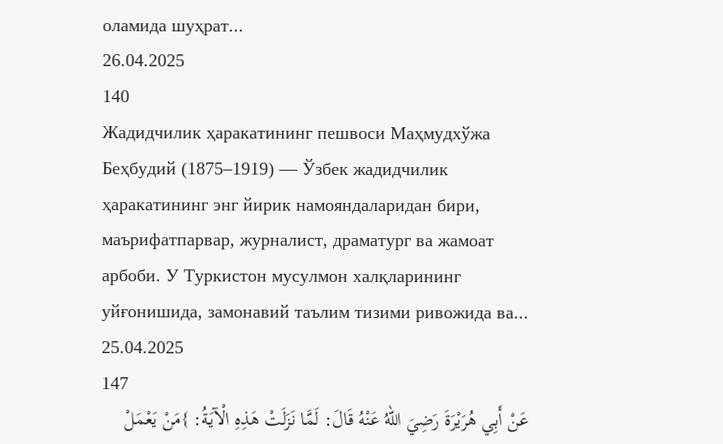оламида шуҳрат...
26.04.2025
140
Жадидчилик ҳаракатининг пешвоси Маҳмудхўжа Беҳбудий (1875–1919) — Ўзбек жадидчилик ҳаракатининг энг йирик намояндаларидан бири, маърифатпарвар, журналист, драматург ва жамоат арбоби. У Туркистон мусулмон халқларининг уйғонишида, замонавий таълим тизими ривожида ва...
25.04.2025
147
عَنْ أَبِي هُرَيْرَةَ رَضِيَ اللهُ عَنْهُ قَالَ: لَمَّا نَزَلَتْ هَذِهِ الْآيَةُ: }مَنْ يَعْمَلْ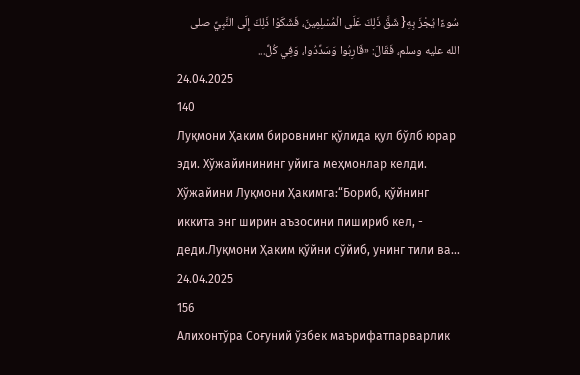سُوءًا يُجْزَ بِهِ{ شَقَّ ذَلِكَ عَلَى الْمُسْلِمِينَ، فَشَكَوْا ذَلِكَ إِلَى النَّبِيِّ صلى الله عليه وسلم، فَقَالَ: «قَارِبُوا وَسَدِّدُوا، وَفِي كُلِّ...
24.04.2025
140
Луқмони Ҳаким бировнинг қўлида қул бўлб юрар эди. Хўжайинининг уйига меҳмонлар келди. Хўжайини Луқмони Ҳакимга:“Бориб, қўйнинг иккита энг ширин аъзосини пишириб кел, - деди.Луқмони Ҳаким қўйни сўйиб, унинг тили ва...
24.04.2025
156
Алихонтўра Соғуний ўзбек маърифатпарварлик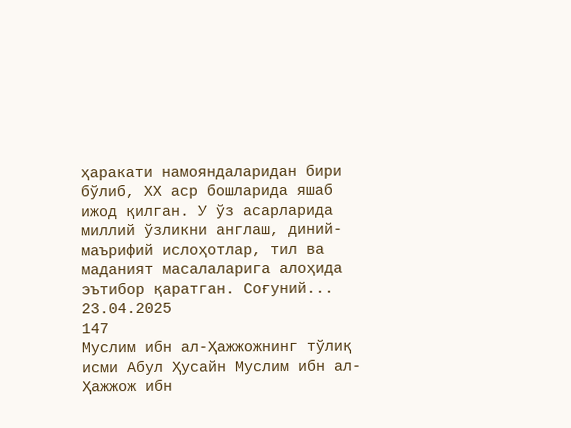ҳаракати намояндаларидан бири бўлиб, ХХ аср бошларида яшаб ижод қилган. У ўз асарларида миллий ўзликни англаш, диний-маърифий ислоҳотлар, тил ва маданият масалаларига алоҳида эътибор қаратган. Соғуний...
23.04.2025
147
Муслим ибн ал-Ҳажжожнинг тўлиқ исми Абул Ҳусайн Муслим ибн ал-Ҳажжож ибн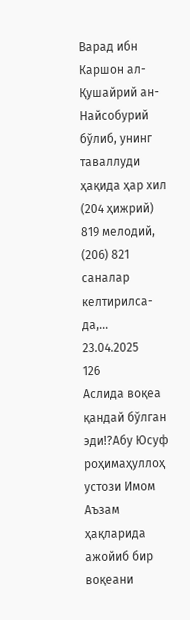Варад ибн Каршон ал-Қушайрий ан-Найсобурий бўлиб, унинг таваллуди ҳақида ҳар хил (204 ҳижрий) 819 мелодий, (206) 821 саналар келтирилса-да,...
23.04.2025
126
Аслида воқеа қандай бўлган эди!?Абу Юсуф роҳимаҳуллоҳ устози Имом Аъзам ҳақларида ажойиб бир воқеани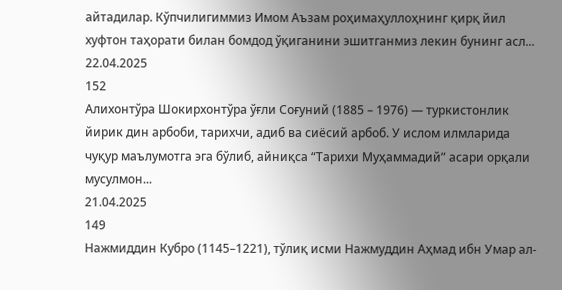айтадилар. Кўпчилигиммиз Имом Аъзам роҳимаҳуллоҳнинг қирқ йил хуфтон таҳорати билан бомдод ўқиганини эшитганмиз лекин бунинг асл...
22.04.2025
152
Алихонтўра Шокирхонтўра ўғли Соғуний (1885 – 1976) — туркистонлик йирик дин арбоби, тарихчи, адиб ва сиёсий арбоб. У ислом илмларида чуқур маълумотга эга бўлиб, айниқса “Тарихи Муҳаммадий” асари орқали мусулмон...
21.04.2025
149
Нажмиддин Кубро (1145–1221), тўлиқ исми Нажмуддин Аҳмад ибн Умар ал-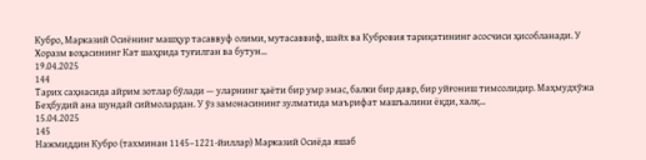Кубро, Марказий Осиёнинг машҳур тасаввуф олими, мутасаввиф, шайх ва Кубровия тариқатининг асосчиси ҳисобланади. У Хоразм воҳасининг Кат шаҳрида туғилган ва бутун...
19.04.2025
144
Тарих саҳнасида айрим зотлар бўлади — уларнинг ҳаёти бир умр эмас, балки бир давр, бир уйғониш тимсолидир. Маҳмудхўжа Беҳбудий ана шундай сиймолардан. У ўз замонасининг зулматида маърифат машъалини ёқди, халқ...
15.04.2025
145
Нажмиддин Кубро (тахминан 1145–1221-йиллар) Марказий Осиёда яшаб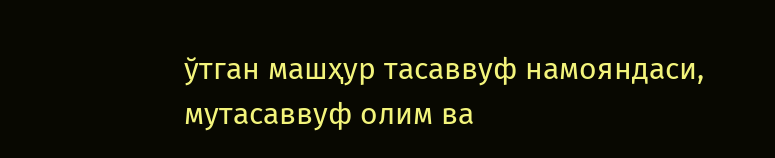ўтган машҳур тасаввуф намояндаси, мутасаввуф олим ва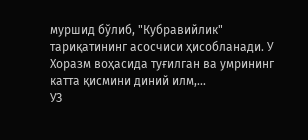муршид бўлиб, "Кубравийлик" тариқатининг асосчиси ҳисобланади. У Хоразм воҳасида туғилган ва умрининг катта қисмини диний илм,...
УЗ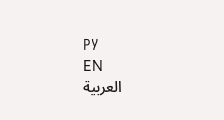РУ
EN
العربية